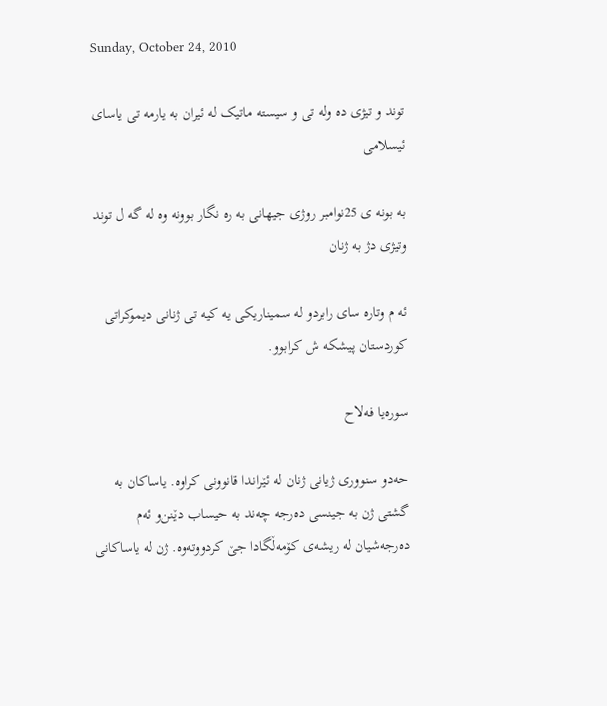Sunday, October 24, 2010

توند و تیژی ده وله تی و سیسته ماتیک له ئیران به یارمه تی یاسای ئیسلامی

به بونه ی 25نوامبر روژی جیهانی به ره نگار بوونه وه له گه ل توند وتیژی دژ به ژنان

ئه م وتاره سای رابردو له سمیناریکی یه کیه تی ژنانی دیموکراتی کوردستان پیشکه ش کرابوو.

سوره‌یا فه‌لاح

حه‌د‌و سنووری‌ ژیانی‌ ژنان له‌ ئێراندا قانوونی‌ كراوه‌. یاساكان به‌ گشتی‌ ژن به‌ جینسی‌ ده‌رجه‌ چه‌ند به‌ حیساب دێنن‌و ئه‌م ده‌رجه‌شیان له‌ ریشه‌ی‌ كۆمه‌ڵگادا جێ‌ كردووته‌وه‌. ژن له‌ یاساكانی‌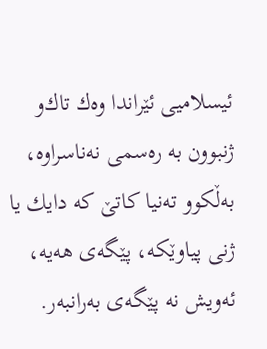ئیسلامیی‌ ئێراندا وه‌ك تاك‌و ژنبوون به‌ ره‌سمی‌ نه‌ناسراوه‌، به‌ڵكوو ته‌نیا كاتێ‌ كه‌ دایك یا ژنی‌ پیاوێكه‌، پێگه‌ی‌ هه‌یه‌، ئه‌ویش نه‌ پێگه‌ی‌ به‌رانبه‌ر.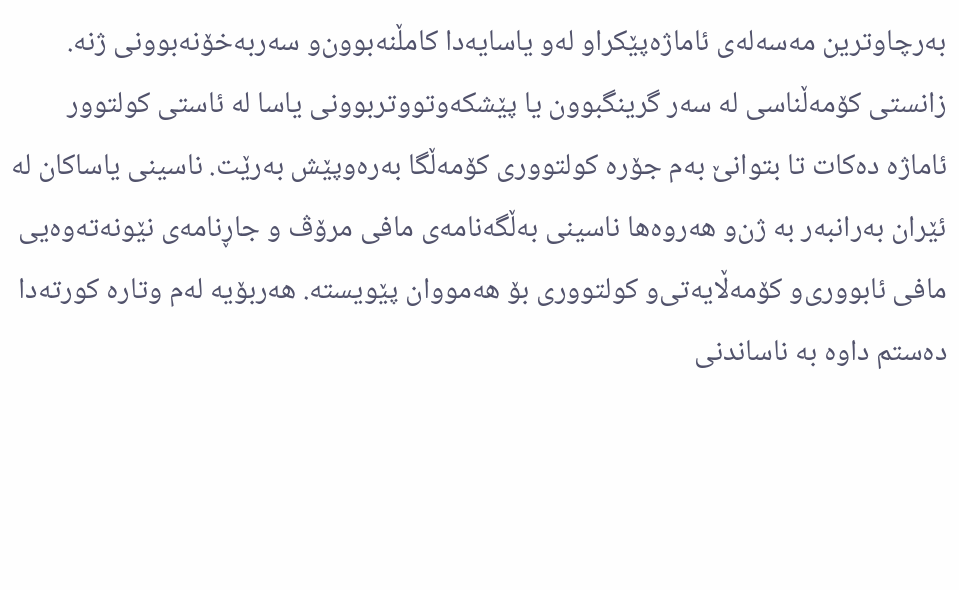به‌رچاوترین مه‌سه‌له‌ی‌ ئاماژه‌پێكراو له‌و یاسایه‌دا كامڵنه‌بوون‌و سه‌ربه‌خۆنه‌بوونی‌ ژنه‌. زانستی‌ كۆمه‌ڵناسی‌ له‌ سه‌ر گرینگبوون یا پێشكه‌وتووتربوونی‌ یاسا له‌ ئاستی‌ كولتوور ئاماژه‌ ده‌كات تا بتوانێ‌ به‌م جۆره‌ كولتووری‌ كۆمه‌ڵگا به‌ره‌وپێش به‌رێت. ناسینی‌ یاساكان له‌ ئێران به‌رانبه‌ر به‌ ژن‌و هه‌روه‌ها ناسینی‌ به‌ڵگه‌نامه‌ی‌ مافی‌ مرۆڤ و جاڕنامه‌ی‌ نێونه‌ته‌وه‌یی‌ مافی‌ ئابووری‌‌و كۆمه‌ڵایه‌تی‌‌و كولتووری‌ بۆ هه‌مووان پێویسته‌. هه‌ربۆیه‌ له‌م وتاره‌ كورته‌دا ده‌ستم داوه‌ به‌ ناساندنی‌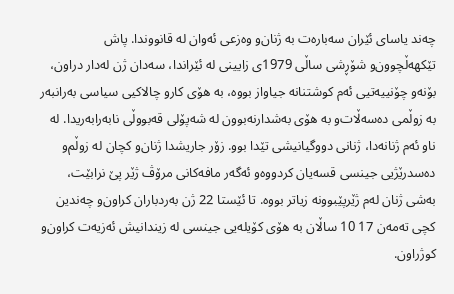چه‌ند یاسای‌ ئێران سه‌باره‌ت به‌ ژنان‌و وه‌زعی‌ ئه‌وان له‌ قانووندا. پاش تێكهه‌ڵچوون‌و شۆڕشی‌ ساڵی‌ 1979ی‌ زایینی‌ له‌ ئێراندا، سه‌دان ژن له‌دار دراون، بۆنه‌و چۆنییه‌تیی‌ ئه‌م كوشتنانه‌ جیاواز بووه‌، به‌ هۆی‌ كار‌و چالاكیی‌ سیاسی‌ به‌رانبه‌ر به‌ زوڵمی‌ ده‌سه‌ڵات‌و به‌ هۆی‌ به‌شدارنه‌بوون له‌ شه‌پۆلی‌ قه‌بووڵی‌ نابه‌رابه‌ریدا. له‌ ناو ئه‌م ژنانه‌دا، ژنانی‌ دووگیانیشی‌ تێدا بوو. زۆر جاریشدا ژنان‌و كچان له‌ زوڵم‌و ده‌سدرێژیی‌ جینسی‌ قسه‌یان كردووه‌‌و ئه‌گه‌ر مافه‌كانی‌ مرۆڤ ژێر پێ نرابێت، به‌شی‌ ژنان له‌م ژێرپێبوونه‌ زیاتر بووه‌. تا ئێستا 22 ژن به‌ردباران كراون‌و چه‌ندین كچی‌ ته‌مه‌ن 17 10 ساڵان به‌ هۆی‌ كۆیله‌یی‌ جینسی‌ له‌ زیندانیش ئه‌زیه‌ت كراون‌و كوژراون.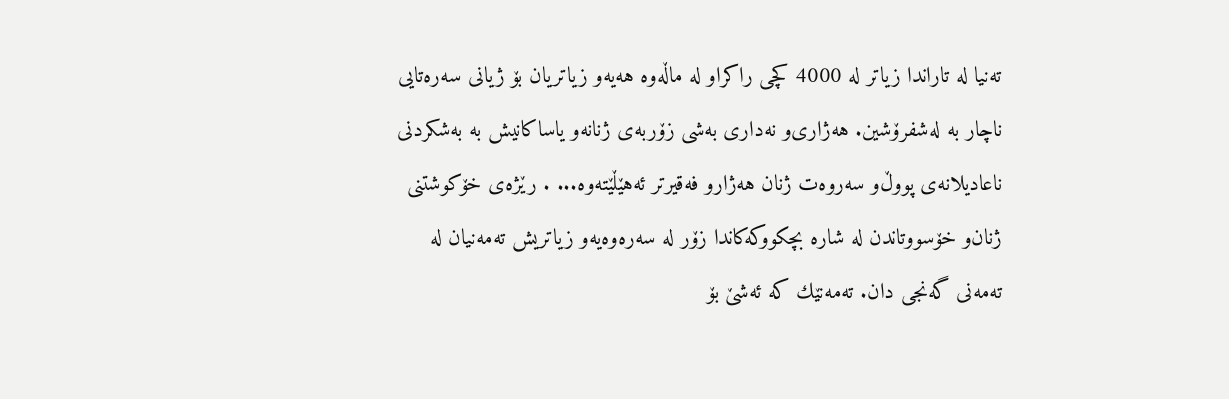ته‌نیا له‌ تاراندا زیاتر له‌ 4000 كچی‌ راكراو له‌ ماڵه‌وه‌ هه‌یه‌‌و زیاتریان بۆ ژیانی‌ سه‌ره‌تایی‌ ناچار به‌ له‌شفرۆشین. هه‌ژاری‌‌و نه‌داری‌ به‌شی‌ زۆربه‌ی‌ ژنانه‌‌و یاساكانیش به‌ به‌شكردنی‌ ناعادیلانه‌ی‌ پووڵ‌و سه‌روه‌ت ژنان هه‌ژار‌و فه‌قیرتر ئه‌هێڵێته‌وه‌... . رێژه‌ی‌ خۆكوشتنی‌ ژنان‌و خۆسووتاندن له‌ شاره‌ بچكووكه‌كاندا زۆر له‌ سه‌ره‌وه‌یه‌‌و زیاتریش ته‌مه‌نیان له‌ ته‌مه‌نی‌ گه‌نجی دان. ته‌مه‌نێك كه‌ ئه‌شێ‌ بۆ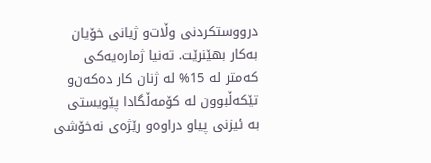درووستكردنی‌ وڵات‌و ژیانی‌ خۆیان به‌كار بهێنرێت. ته‌نیا ژماره‌یه‌كی‌ كه‌متر له‌ 15% له‌ ژنان كار ده‌كه‌ن‌و تێكه‌ڵبوون له‌ كۆمه‌ڵگادا پێویستی‌ به‌ ئیزنی‌ پیاو دراوه‌‌و رێژه‌ی‌ نه‌خۆشی‌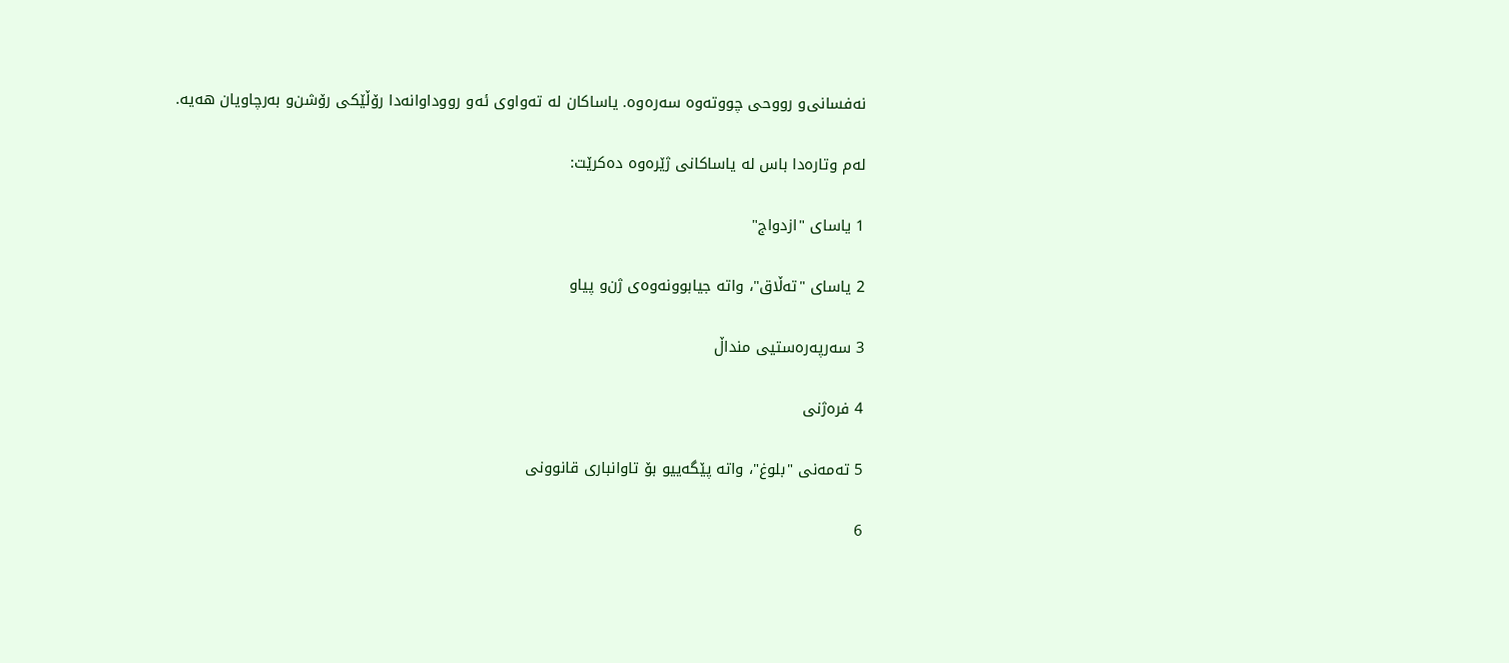نه‌فسانی‌‌و رووحی‌ چووته‌وه‌ سه‌ره‌وه‌. یاساكان له‌ ته‌واوی‌ ئه‌و رووداوانه‌دا رۆڵێكی‌ رۆشن‌و به‌رچاویان هه‌یه‌.

له‌م وتاره‌دا باس له‌ یاساكانی‌ ژێره‌وه‌ ده‌كرێت:

1 یاسای‌ "ازدواج"

2 یاسای‌ "ته‌ڵاق"، واته‌ جیابوونه‌وه‌ی‌ ژن‌و پیاو

3 سه‌رپه‌ره‌ستیی‌ منداڵ

4 فره‌ژنی‌

5 ته‌مه‌نی‌ "بلوغ"، واته‌ پێگه‌ییو بۆ تاوانباری‌ قانوونی‌

6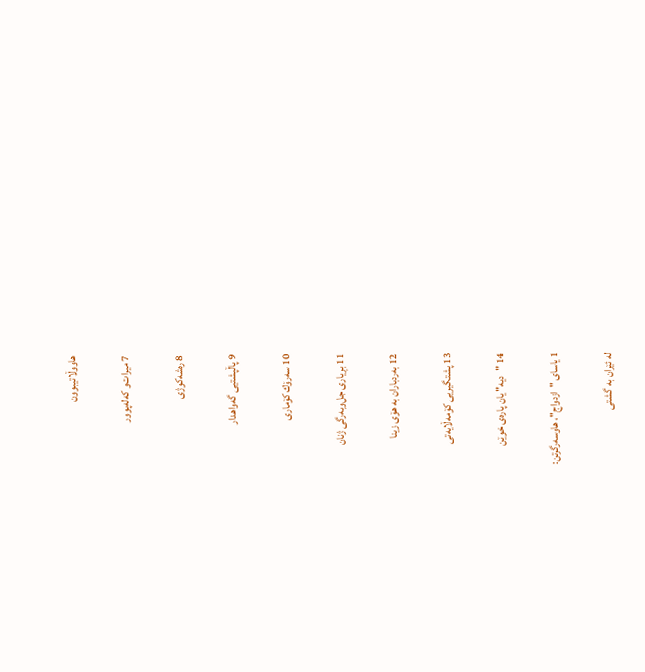هاووڵاتیبوون

7 میرات‌و كه‌له‌پوور

8 ره‌شه‌كوژی‌

9 پاڵپشتیی‌ گه‌واهدار

10 سه‌رۆك كۆماری‌

11 بڕیاری‌ جل‌وبه‌رگی‌ ژنان

12 به‌ردباران به‌ هۆی‌ زینا

13 پشتگیریی‌ كۆمه‌ڵایه‌تی‌

14 "دیه‌" یان پاره‌ی‌ خوێن

1 یاسای‌ "ازدواج"، هاوسه‌رگرتن:

له‌ ئێران به‌ گشتی‌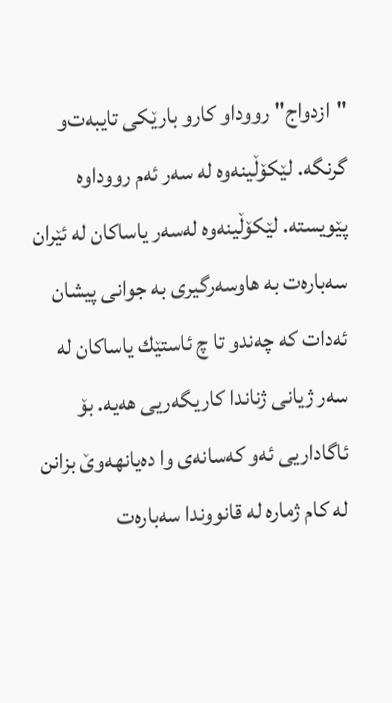"ازدواج" رووداو كار‌و بارێكی‌ تایبه‌ت‌و گرنگه‌. لێكۆڵینه‌وه‌ له‌ سه‌ر ئه‌م رووداوه‌ پێویسته‌. لێكۆڵینه‌وه‌ له‌سه‌ر یاساكان له‌ ئێران سه‌باره‌ت به‌ هاوسه‌رگیری‌ به‌ جوانی‌ پیشان ئه‌دات كه‌ چه‌ند‌و تا چ ئاستێك یاساكان له‌ سه‌ر ژیانی‌ ژناندا كاریگه‌ریی‌ هه‌یه‌. بۆ ئاگاداریی‌ ئه‌و كه‌سانه‌ی‌ وا ده‌یانهه‌وێ‌ بزانن له‌ كام ژماره‌ له‌ قانووندا سه‌باره‌ت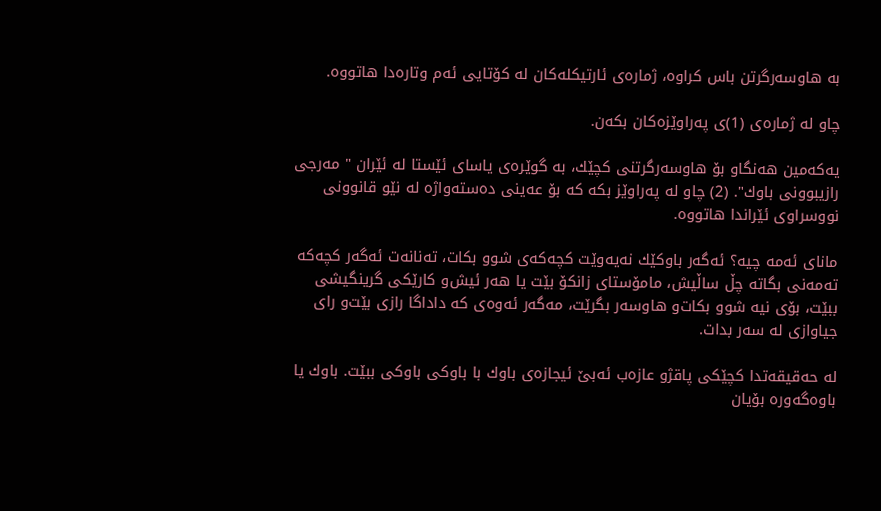به‌ هاوسه‌رگرتن باس كراوه‌، ژماره‌ی‌ ئارتیكله‌كان له‌ كۆتایی‌ ئه‌م وتاره‌دا هاتووه‌.

چاو له‌ ژماره‌ی‌ (1)ی‌ په‌راوێزه‌كان بكه‌ن.

یه‌كه‌مین هه‌نگاو بۆ هاوسه‌رگرتنی‌ كچێك، به‌ گوێره‌ی‌ یاسای‌ ئێستا له‌ ئێران " مه‌رجی‌ رازیبوونی‌ باوك". (2) چاو له‌ په‌راوێز بكه‌ كه‌ بۆ عه‌ینی‌ ده‌سته‌واژه‌ له‌ نێو قانوونی‌ نووسراوی‌ ئێراندا هاتووه‌.

مانای‌ ئه‌مه‌ چیه‌؟ ئه‌گه‌ر باوكێك نه‌یه‌وێت كچه‌كه‌ی‌ شوو بكات، ته‌نانه‌ت ئه‌گه‌ر كچه‌كه‌ ته‌مه‌نی‌ بگاته‌ چڵ‌ ساڵیش، مامۆستای‌ زانكۆ بێت یا هه‌ر ئیش‌و كارێكی‌ گرینگیشی‌ ببێت، بۆی‌ نیه‌ شوو بكات‌و هاوسه‌ر بگرێت، مه‌گه‌ر ئه‌وه‌ی‌ كه‌ داداگا رازی‌ بێت‌و رای‌ جیاوازی‌ له‌ سه‌ر بدات.

له‌ حه‌قیقه‌تدا كچێكی‌ پاقژ‌و عازه‌ب ئه‌بێ‌ ئیجازه‌ی‌ باوك با باوكی‌ باوكی‌ ببێت. باوك یا باوه‌گه‌وره‌ بۆیان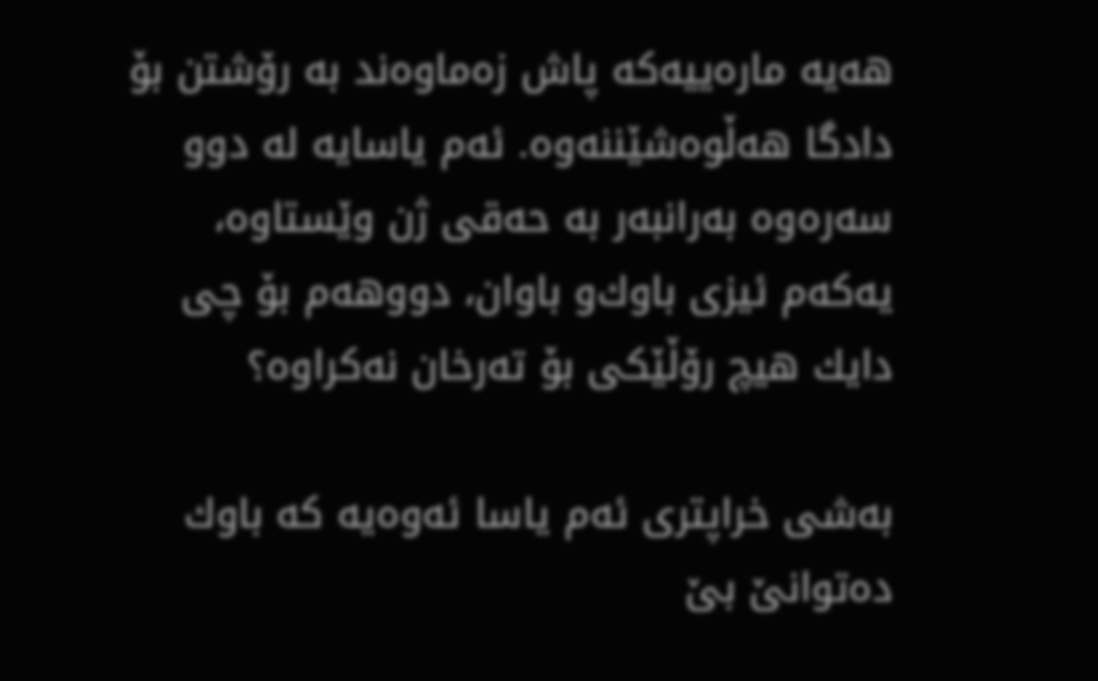هه‌یه‌ ماره‌ییه‌كه‌ پاش زه‌ماوه‌ند به‌ رۆشتن بۆ دادگا هه‌ڵوه‌شێننه‌وه‌. ئه‌م یاسایه‌ له‌ دوو سه‌ره‌وه‌ به‌رانبه‌ر به‌ حه‌قی‌ ژن وێستاوه‌، یه‌كه‌م ئیزی‌ باوك‌و باوان، دووهه‌م بۆ چی‌ دایك هیچ رۆڵێكی‌ بۆ ته‌رخان نه‌كراوه‌؟

به‌شی‌ خراپتری‌ ئه‌م یاسا ئه‌وه‌یه‌ كه‌ باوك ده‌توانێ‌ بێ‌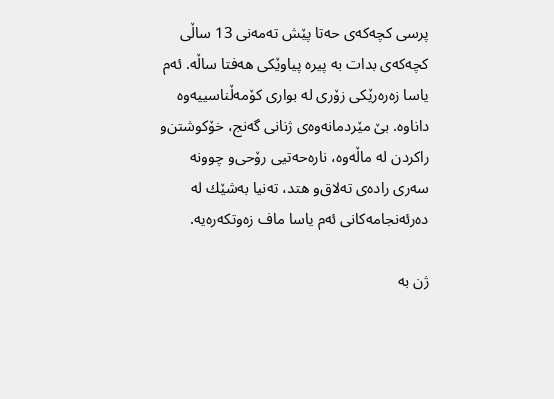پرسی‌ كچه‌كه‌ی‌ حه‌تا پێش ته‌مه‌نی‌ 13 ساڵی‌ كچه‌كه‌ی‌ بدات به‌ پیره‌ پیاوێكی‌ هه‌فتا ساڵه‌. ئه‌م یاسا زه‌ره‌رێكی‌ زۆری‌ له‌ بواری‌ كۆمه‌ڵناسییه‌وه‌ داناوه‌. بێ‌ مێردمانه‌وه‌ی‌ ژنانی‌ گه‌نج، خۆكوشتن‌و راكردن له‌ ماڵه‌وه‌، ناره‌حه‌تیی‌ رۆحی‌‌و چوونه‌ سه‌ری‌ راده‌ی‌ ته‌لاق‌و هتد، ته‌نیا به‌شێك له‌ ده‌رئه‌نجامه‌كانی‌ ئه‌م یاسا ماف زه‌وتكه‌ره‌یه‌.

ژن به‌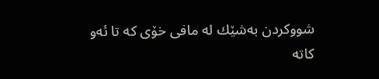شووكردن به‌شێك له‌ مافی‌ خۆی‌ كه‌ تا ئه‌و كاته‌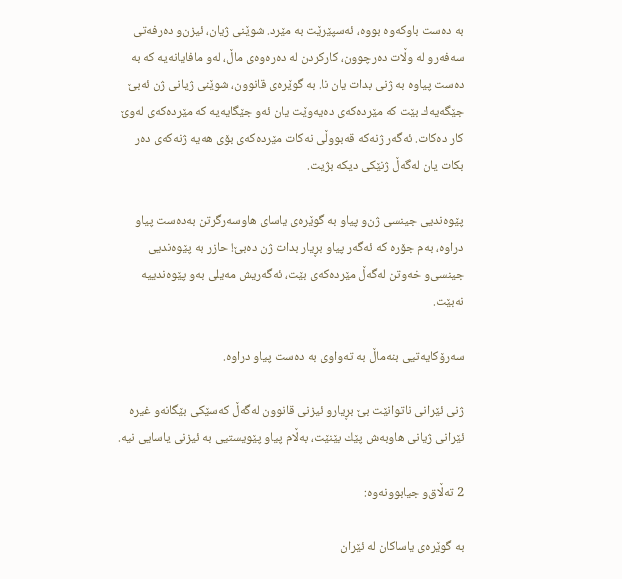به‌ ده‌ست باوكه‌وه‌ بووه‌، ئه‌سپێرێت به‌ مێرد. شوێنی‌ ژیان، ئیزن‌و ده‌رفه‌تی‌ سه‌فه‌ر‌و له‌ وڵات ده‌رچوون، كاركردن له‌ ده‌ره‌وه‌ی‌ ماڵ، له‌و مافایانه‌یه‌ كه‌ به‌ ده‌ست پیاوه‌ به‌ ژنی‌ بدات یان نا. به‌ گوێره‌ی‌ قانوون، شوێنی‌ ژیانی‌ ژن ئه‌بێ‌ جێگه‌یه‌ك بێت كه‌ مێرده‌كه‌ی‌ ده‌یه‌وێت یان ئه‌و جێگایه‌یه‌ كه‌ مێرده‌كه‌ی‌ له‌وێ‌ كار ده‌كات. ئه‌گه‌ر ژنه‌كه‌ قه‌بووڵی‌ نه‌كات مێرده‌كه‌ی‌ بۆی‌ هه‌یه‌ ژنه‌كه‌ی‌ ده‌ر بكات یان له‌گه‌ڵ ژنێكی‌ دیكه‌ بژیت.

پێوه‌ندیی‌ جینسی‌ ژن‌و پیاو به‌ گوێره‌ی‌ یاسای‌ هاوسه‌رگرتن به‌ده‌ست پیاو دراوه‌، به‌م جۆره‌ كه‌ ئه‌گه‌ر پیاو بڕیار بدات ژن ده‌بێ‌! حازر به‌ پێوه‌ندیی‌ جینسی‌‌و خه‌وتن له‌گه‌ڵ مێرده‌كه‌ی‌ بێت، ئه‌گه‌ریش مه‌یلی‌ به‌و پێوه‌ندییه‌ نه‌بێت.

سه‌رۆكایه‌تیی‌ بنه‌ماڵ به‌ ته‌واوی‌ به‌ ده‌ست پیاو دراوه‌.

ژنی‌ ئێرانی‌ ناتوانێت بێ‌ بڕیار‌و ئیزنی‌ قانوون له‌گه‌ڵ كه‌سێكی‌ بێگانه‌‌و غیره‌ ئێرانی‌ ژیانی‌ هاوبه‌ش پێك بێنێت، به‌ڵام پیاو پێویستیی‌ به‌ ئیزنی‌ یاسایی‌ نیه‌.

2 ته‌ڵاق‌و جیابوونه‌وه‌:

به‌ گوێره‌ی‌ یاساكان له‌ ئێران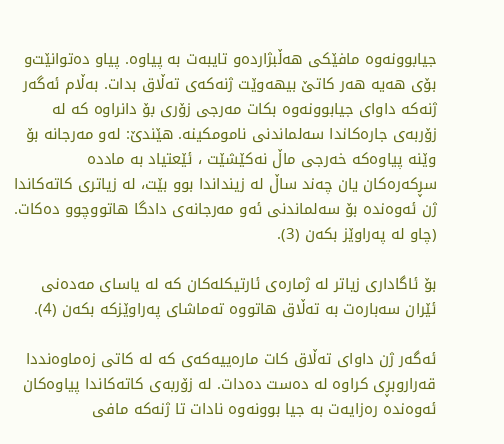جیابوونه‌وه‌ مافێكی‌ هه‌ڵبژارده‌‌و تایبه‌ت به‌ پیاوه‌. پیاو ده‌توانێت‌و بۆی‌ هه‌یه‌ هه‌ر كاتێ‌ بیهه‌وێت ژنه‌كه‌ی‌ ته‌ڵاق بدات. به‌ڵام ئه‌گه‌ر ژنه‌كه‌ داوای‌ جیابوونه‌وه‌ بكات مه‌رجی‌ زۆری‌ بۆ دانراوه‌ كه‌ له‌ زۆربه‌ی‌ جاره‌كاندا سه‌لماندنی‌ نامومكینه‌. هێندێ: له‌و مه‌رجانه‌ بۆ وێنه‌ پیاوه‌كه‌ خه‌رجی‌ ماڵ نه‌كێشێت ، ئێعتیاد به‌ مادده‌ سڕكه‌ره‌كان یان چه‌ند ساڵ له‌ زینداندا بوو بێت، له‌ زیاتری‌ كاته‌كاندا ژن ئه‌وه‌نده‌ بۆ سه‌لماندنی‌ ئه‌و مه‌رجانه‌ی‌ دادگا هاتووچوو ده‌كات. (چاو له‌ په‌راوێز بكه‌ن (3).

بۆ ئاگاداری‌ زیاتر له‌ ژماره‌ی‌ ئارتیكله‌كان كه‌ له‌ یاسای‌ مه‌ده‌نی‌ ئێران سه‌باره‌ت به‌ ته‌ڵاق هاتووه‌ ته‌ماشای‌ په‌راوێزكه‌ بكه‌ن (4).

ئه‌گه‌ر ژن داوای‌ ته‌ڵاق كات ماره‌ییه‌كه‌ی‌ كه‌ له‌ كاتی‌ زه‌ماوه‌نددا قه‌رار‌وبڕی‌ كراوه‌ له‌ ده‌ست ده‌دات. له‌ زۆربه‌ی‌ كاته‌كاندا پیاوه‌كان ئه‌وه‌نده‌ ره‌زایه‌ت به‌ جیا بوونه‌وه‌ نادات تا ژنه‌كه‌ مافی‌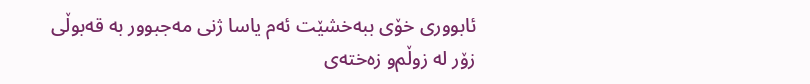ئابووری‌ خۆی‌ ببه‌خشێت ئه‌م یاسا ژنی‌ مه‌جبوور به‌ قه‌بوڵی‌ زۆر له‌ زوڵم‌و زه‌خته‌ی‌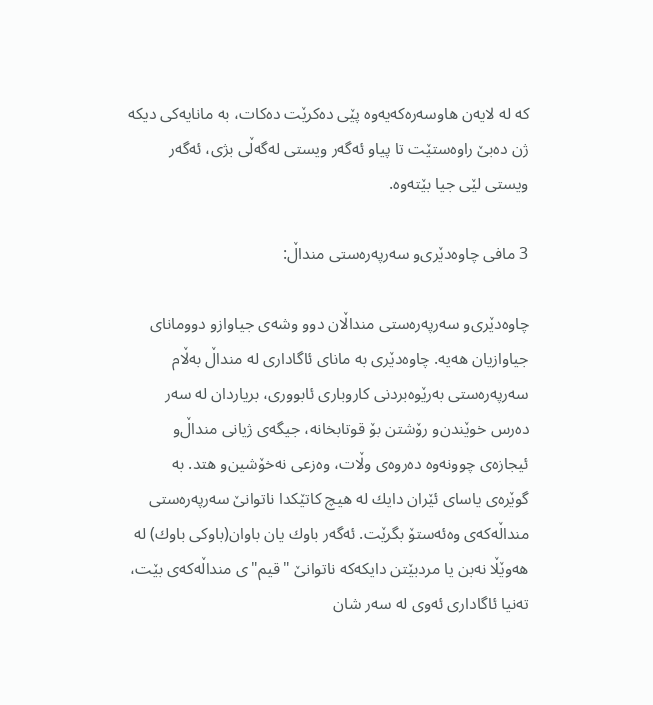كه‌ له‌ لایه‌ن هاوسه‌ره‌كه‌یه‌وه‌ پێی‌ ده‌كرێت ده‌كات، به‌ مانایه‌كی‌ دیكه‌ ژن ده‌بێ‌ راوه‌ستێت تا پیاو ئه‌گه‌ر ویستی‌ له‌گه‌ڵی‌ بژی‌، ئه‌گه‌ر ویستی‌ لێی‌ جیا بێته‌وه‌.

3 مافی‌ چاوه‌دێری‌‌و سه‌رپه‌ره‌ستی‌ منداڵ:

چاوه‌دێری‌‌و سه‌رپه‌ره‌ستی‌ منداڵان دوو وشه‌ی‌ جیاواز‌و دوومانای‌ جیاوازیان هه‌یه‌. چاوه‌دێری‌ به‌ مانای‌ ئاگاداری‌ له‌ منداڵ به‌ڵام سه‌رپه‌ره‌ستی‌ به‌رێوه‌بردنی‌ كار‌وباری‌ ئابووری‌، بریاردان له‌ سه‌ر ده‌رس خوێندن‌و رۆشتن بۆ قوتابخانه‌، جیگه‌ی‌ ژیانی‌ منداڵ‌و ئیجازه‌ی‌ چوونه‌وه‌ ده‌روه‌ی‌ وڵات، وه‌زعی‌ نه‌خۆشین‌و هتد. به‌ گوێره‌ی‌ یاسای‌ ئێران دایك له‌ هیچ كاتێكدا ناتوانێ‌ سه‌رپه‌ره‌ستی‌ منداڵه‌كه‌ی‌ وه‌ئه‌ستۆ بگرێت. ئه‌گه‌ر باوك یان باوان(باوكی‌ باوك) له‌ هه‌وێڵا نه‌بن یا مردبێتن دایكه‌كه‌ ناتوانێ‌ "قیم"ی‌ منداڵه‌كه‌ی‌ بێت، ته‌نیا ئاگاداری‌ ئه‌وی‌ له‌ سه‌ر شان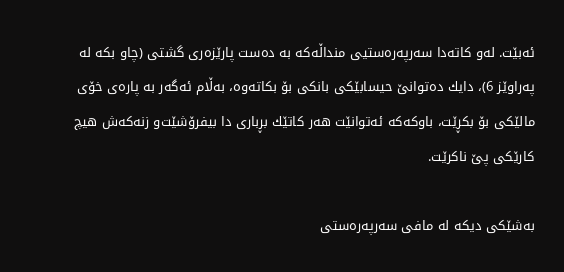ئه‌بێت. له‌و كاته‌دا سه‌رپه‌ره‌ستیی‌ منداڵه‌كه‌ به‌ ده‌ست پارێزه‌ری‌ گشتی‌ (چاو بكه‌ له‌ په‌راوێز 6)، دایك ده‌توانێ‌ حیسابێكی‌ بانكی‌ بۆ بكاته‌وه‌، به‌ڵام ئه‌گه‌ر به‌ پاره‌ی‌ خۆی‌ مالێكی‌ بۆ بكڕێت، باوكه‌كه‌ ئه‌توانێت هه‌ر كاتێك بڕباری‌ دا بیفرۆشێت‌و زنه‌كه‌ش هیچ كارێكی‌ پێ‌ ناكرێت.

به‌شێكی‌ دیكه‌ له‌ مافی‌ سه‌رپه‌ره‌ستی‌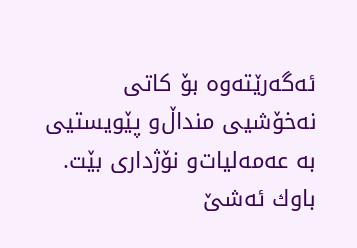ئه‌گه‌رێته‌وه‌ بۆ كاتی‌ نه‌خۆشیی‌ منداڵ‌‌و پێویستیی‌ به‌ عه‌مه‌لیات‌و نۆژداری‌ بێت. باوك ئه‌شێ‌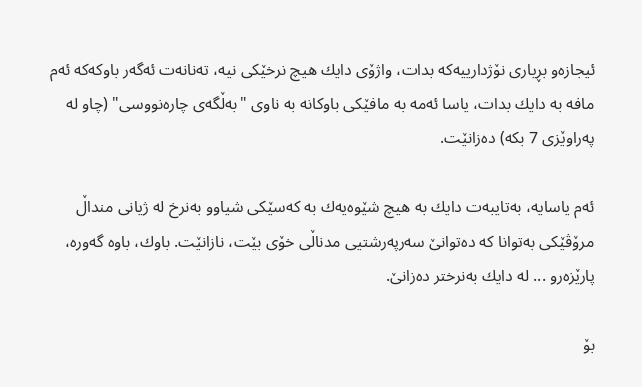ئیجازه‌‌و بڕیاری‌ نۆژدارییه‌كه‌ بدات، واژۆی‌ دایك هیچ نرخێكی‌ نیه‌، ته‌نانه‌ت ئه‌گه‌ر باوكه‌كه‌ ئه‌م مافه‌ به‌ دایك بدات، یاسا ئه‌مه‌ به‌ مافێكی‌ باوكانه‌ به‌ ناوی‌ "به‌ڵگه‌ی‌ چاره‌نووسی‌" (چاو له‌ په‌راوێزی‌ 7 بكه‌) ده‌زانێت.

ئه‌م یاسایه‌، به‌تایبه‌ت دایك به‌ هیچ شێوه‌یه‌ك به‌ كه‌سێكی‌ شیاو‌و به‌نرخ له‌ ژیانی‌ منداڵ‌ مرۆڤێكی‌ به‌توانا كه‌ ده‌توانێ‌ سه‌رپه‌رشتیی‌ مدناڵی‌ خۆی‌ بێت، نازانێت. باوك، باوه‌ گه‌وره‌، پارێزه‌ر‌و ... له‌ دایك به‌نرختر ده‌زانێ‌.

بۆ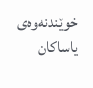خوێندنه‌وه‌ی‌ یاساكان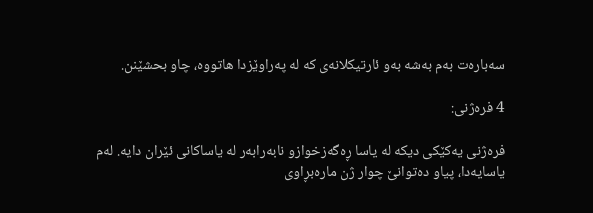سه‌باره‌ت به‌م به‌شه‌ به‌و ئارتیكلانه‌ی‌ كه‌ له‌ په‌راوێزدا هاتووه‌، چاو بحشێنن.

4 فره‌ژنی‌:

فره‌ژنی‌ یه‌كێكی‌ دیكه‌ له‌ یاسا ڕه‌گه‌زخواز‌و نابه‌رابه‌ر له‌ یاساكانی‌ ئێران دایه‌. له‌م یاسایه‌دا، پیاو ده‌توانێ‌ چوار ژن ماره‌بڕاوی‌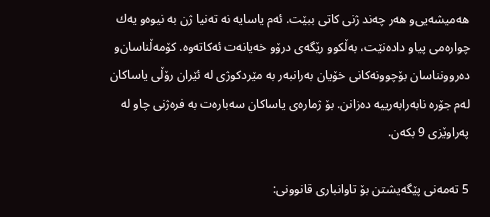هه‌میشه‌یی‌‌و هه‌ر چه‌ند ژنی‌ كاتی‌ ببێت. ئه‌م یاسایه‌ نه‌ ته‌نیا ژن به‌ نیوه‌‌و یه‌ك چواره‌می‌ پیاو داده‌نێت، به‌ڵكوو رێگه‌ی‌ درۆ‌و خه‌یانه‌ت ئه‌كاته‌وه‌. كۆمه‌ڵناسان‌و ده‌روونناسان بۆچوونه‌كانی‌ خۆیان به‌رانبه‌ر به‌ مێردكوژی‌ له‌ ئێران رۆڵی‌ یاساكان له‌م جۆره‌ نابه‌رابه‌رییه‌ ده‌زانن. بۆ ژماره‌ی‌ یاساكان سه‌باره‌ت به‌ فره‌ژنی‌ چاو له‌ په‌راوێزی‌ 9 بكه‌ن.

5 ته‌مه‌نی‌ پێگه‌یشتن بۆ تاوانباری‌ قانوونی‌: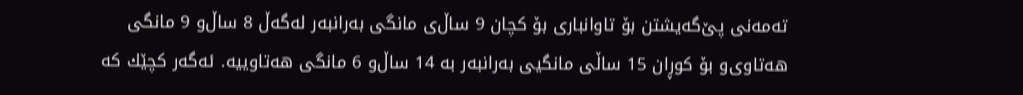ته‌مه‌نی‌ پێ‌گه‌یشتن بۆ تاوانباری‌ بۆ كچان 9 ساڵ‌ی‌ مانگی‌ به‌رانبه‌ر له‌گه‌ڵ‌ 8 ساڵ‌و 9 مانگی‌ هه‌تاوی‌‌و بۆ كوڕان 15 ساڵی‌ مانگیی‌ به‌رانبه‌ر به‌ 14 ساڵ‌و 6 مانگی‌ هه‌تاوییه‌. ئه‌گه‌ر كچێك كه‌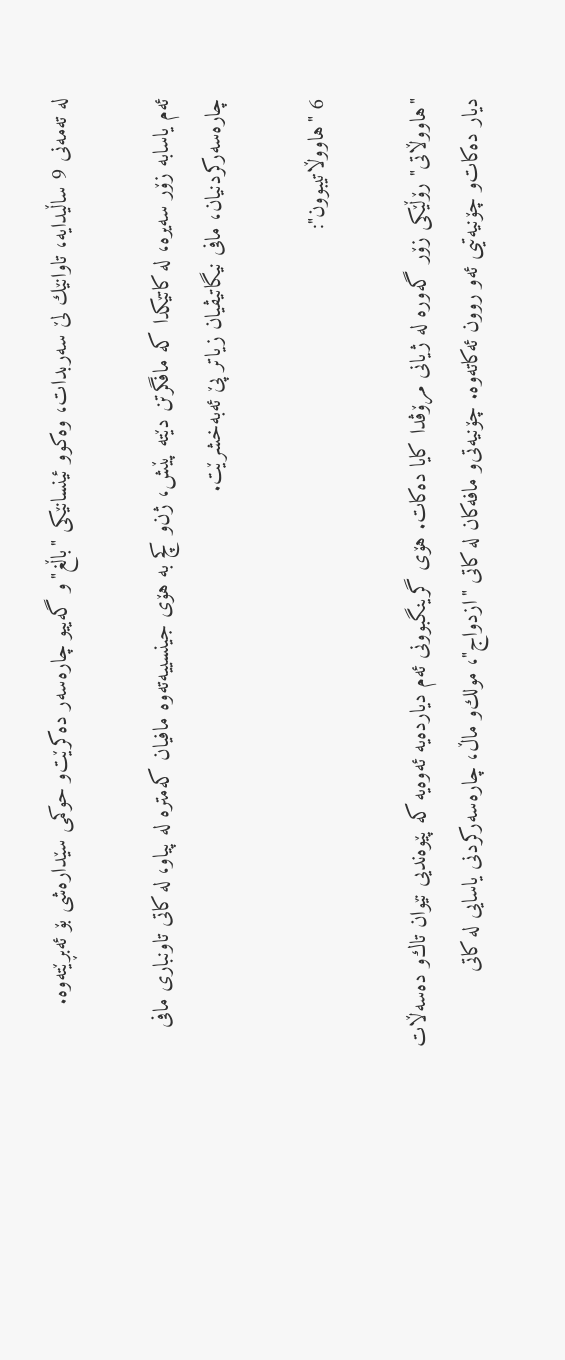له‌ ته‌مه‌نی‌ 9 ساڵیدایه‌، تاوانێك لێ‌ سه‌ربدات، وه‌كوو ئینسانێكی‌ "باڵغ"و گه‌ییو چاره‌سه‌ر ده‌كرێت‌و حوكمی‌ سێداره‌شی‌ بۆ ئه‌بڕێته‌وه‌.

ئه‌م یاسابه‌ زۆر سه‌یره‌، له‌ كاتێكدا كه‌ مافگرتن دێته‌ پێش، ژن‌و كچ به‌ هۆی‌ جینسییه‌ته‌وه‌ مافیان كه‌متره‌ له‌ پیاو، له‌ كاتی‌ تاونباری‌ مافی‌ چاره‌سه‌ركردنیان، مافی‌ نیگاتیڤیان زیاتر پێ‌ ئه‌به‌خشرێت.

6 "هاووڵاتیبوون":

"هاووڵاتی‌" رۆڵێكی‌ زۆر گه‌وره‌ له‌ ژیانی‌ مرۆڤدا كایا ده‌كات. هۆی‌ گرینگبوونی‌ ئه‌م دیارده‌یه‌ ئه‌وه‌یه‌ كه‌ پێوه‌ندیی‌ نێوان تاك‌و ده‌سه‌ڵات دیار ده‌كات‌و چۆنیه‌تیی‌ ئه‌و روون ئه‌كاته‌وه‌. چۆنیه‌تی‌‌و مافه‌كان له‌ كاتی‌ "ازدواج"، مولك‌و ماڵ‌، چاره‌سه‌ركردنی‌ یاسایی‌ له‌ كاتی‌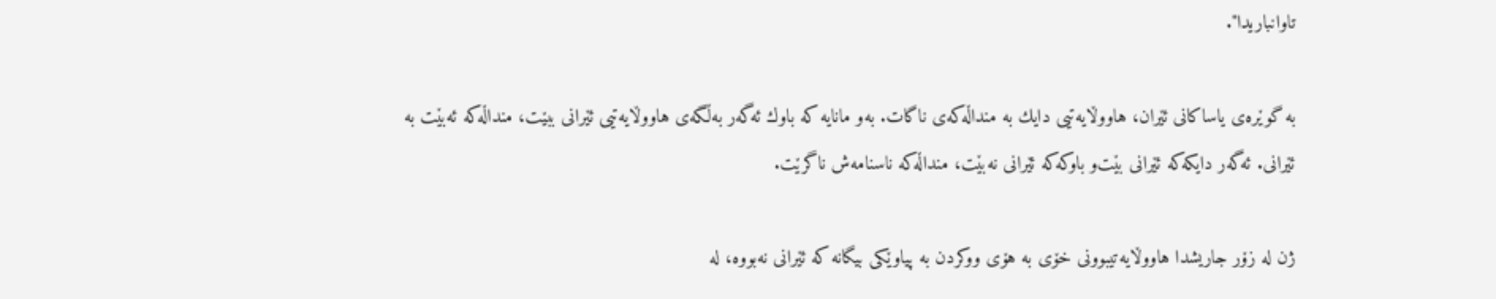تاوانباریدا".

به‌ گوێره‌ی‌ یاساكانی‌ ئێران، هاووڵایه‌تیی‌ دایك به‌ منداڵه‌كه‌ی‌ ناگات. به‌و مانایه‌ كه‌ باوك ئه‌گه‌ر به‌ڵگه‌ی‌ هاووڵایه‌تیی‌ ئێرانی‌ ببێت، منداڵه‌كه‌ ئه‌بێت به‌ ئێرانی‌. ئه‌گه‌ر دایكه‌كه‌ ئێرانی‌ بێت‌و باوكه‌كه‌ ئێرانی‌ نه‌بێت، منداڵه‌كه‌ ناسنامه‌ش ناگرێت.

ژن له‌ زۆر جاریشدا هاووڵایه‌تیبوونی‌ خۆی‌ به‌ هۆی‌ ووكردن به‌ پیاوێكی‌ بیگانه‌ كه‌ ئێرانی‌ نه‌بووه‌، له‌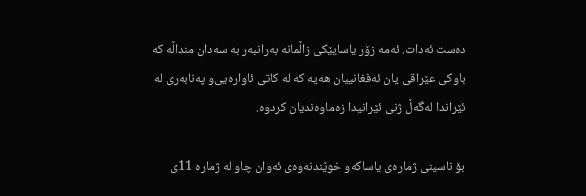ده‌ست ئه‌دات. ئه‌مه‌ زۆر یاسایێكی‌ زاڵمانه‌ به‌رانبه‌ر به‌ سه‌دان منداڵه‌ كه‌ باوكی‌ عێراقی‌ یان ئه‌فغانییان هه‌یه‌ كه‌ له‌ كاتی‌ ئاواره‌یی‌‌و په‌نابه‌ری‌ له‌ ئێراندا له‌گه‌ڵ‌ ژنی‌ ئێرانیدا زه‌ماوه‌ندیان كردوه‌.

بۆ ناسینی‌ ژماره‌ی‌ یاساكه‌‌و خوێندنه‌وه‌ی‌ ئه‌وان چاو له‌ ژماره‌ 11ی‌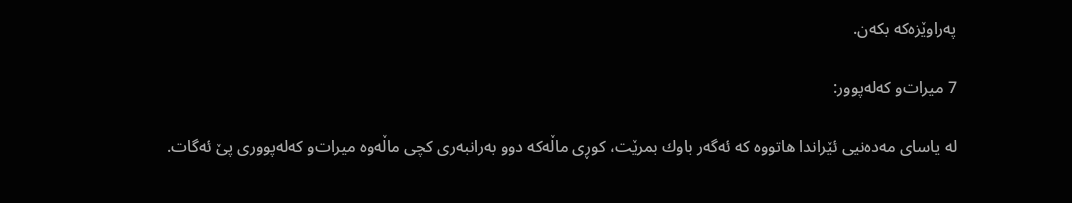په‌راوێزه‌كه‌ بكه‌ن.

7 میرات‌و كه‌له‌پوور:

له‌ یاسای‌ مه‌ده‌نیی‌ ئێراندا هاتووه‌ كه‌ ئه‌گه‌ر باوك بمرێت، كوڕی‌ ماڵه‌كه‌ دوو به‌رانبه‌ری‌ كچی‌ ماڵه‌وه‌ میرات‌و كه‌له‌پووری‌ پێ‌ ئه‌گات.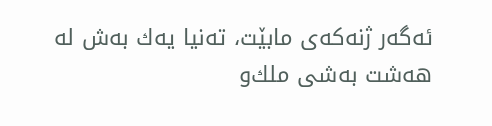ئه‌گه‌ر ژنه‌كه‌ی‌ مابێت، ته‌نیا یه‌ك به‌ش له‌ هه‌شت به‌شی‌ ملك‌و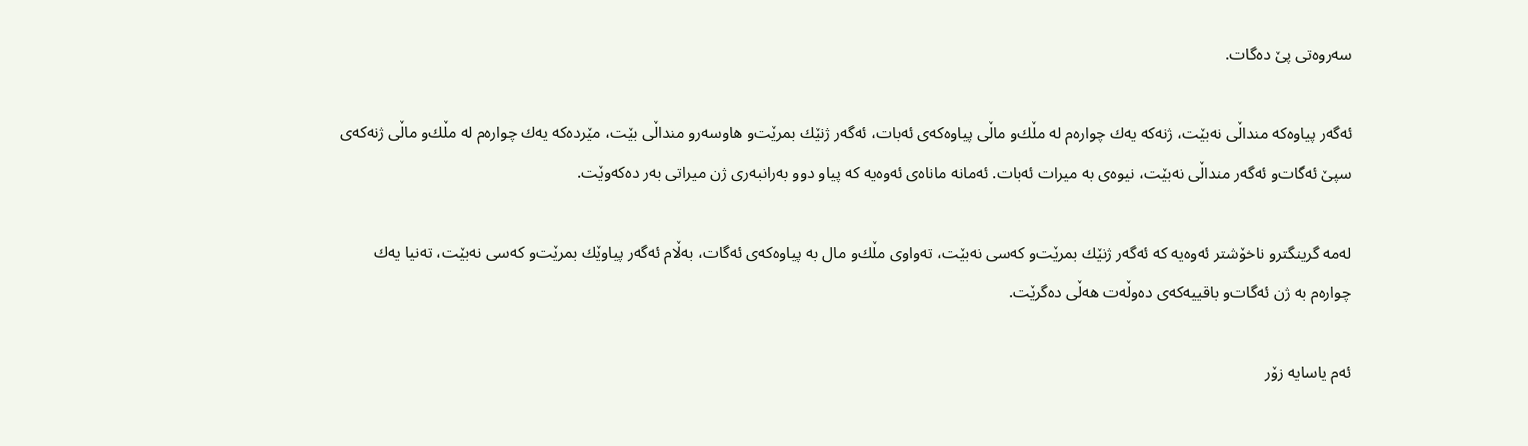سه‌روه‌تی‌ پێ‌ ده‌گات.

ئه‌گه‌ر پیاوه‌كه‌ منداڵی‌ نه‌بێت، ژنه‌كه‌ یه‌ك چواره‌م له‌ مڵك‌و ماڵی‌ پیاوه‌كه‌ی‌ ئه‌بات، ئه‌گه‌ر ژنێك بمرێت‌و هاوسه‌ر‌و منداڵی‌ بێت، مێرده‌كه‌ یه‌ك چواره‌م له‌ مڵك‌و ماڵی‌ ژنه‌كه‌ی‌ سپێ‌ ئه‌گات‌و ئه‌گه‌ر منداڵی‌ نه‌بێت، نیوه‌ی‌ به‌ میرات ئه‌بات. ئه‌مانه‌ ماناه‌ی‌ ئه‌وه‌یه‌ كه‌ پیاو دوو به‌رانبه‌ری‌ ژن میراتی‌ به‌ر ده‌كه‌وێت.

له‌مه‌ گرینگتر‌و ناخۆشتر ئه‌وه‌یه‌ كه‌ ئه‌گه‌ر ژنێك بمرێت‌و كه‌سی‌ نه‌بێت، ته‌واوی‌ مڵك‌و مال به‌ پیاوه‌كه‌ی‌ ئه‌گات، به‌ڵام ئه‌گه‌ر پیاوێك بمرێت‌و كه‌سی‌ نه‌بێت، ته‌نیا یه‌ك چواره‌م به‌ ژن ئه‌گات‌و باقییه‌كه‌ی‌ ده‌وڵه‌ت هه‌ڵی‌ ده‌گرێت.

ئه‌م یاسایه‌ زۆر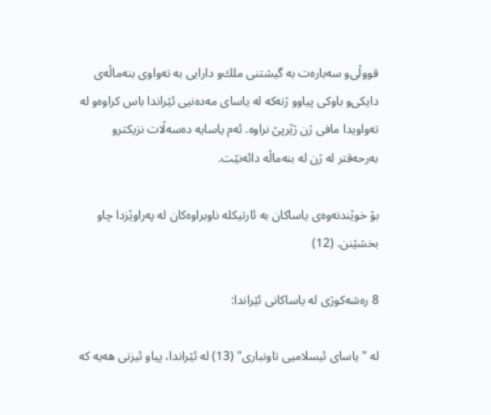قووڵی‌‌و سه‌باره‌ت به‌ گیشتنی‌ ملك‌و دارایی‌ به‌ ته‌واوی‌ بنه‌ماڵه‌ی‌ دایكی‌‌و باوكی‌ پیاو‌و ژنه‌كه‌ له‌ یاسای‌ مه‌ده‌نیی‌ ئێراندا باس كراوه‌‌و له‌ ته‌واویدا مافی‌ ژن ژێرپێ‌ نراوه‌. ئه‌م یاسایه‌ ده‌سه‌ڵات نزیكتر‌و به‌رحه‌قتر له‌ ژن له‌ بنه‌ماڵه‌ دائه‌نێت.

بۆ خوێندنه‌وه‌ی‌ یاساكان به‌ ئارتیكله‌ ناوبراوه‌كان له‌ په‌راوێزدا چاو بخشێنن. (12)

8 ره‌شه‌كوژی‌ له‌ یاساكانی‌ ئێراندا:

له‌ "یاسای‌ ئیسلامیی‌ تاونباری‌" (13) له‌ ئێراندا، پیاو ئیزنی‌ هه‌یه‌ كه‌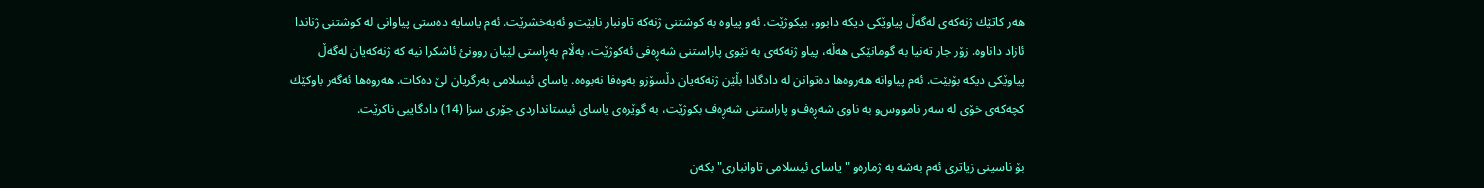هه‌ر كاتێك ژنه‌كه‌ی‌ له‌گه‌ڵ‌ پیاوێكی‌ دیكه‌ دابوو، بیكوژێت. ئه‌و پیاوه‌ به‌ كوشتنی‌ ژنه‌كه‌ تاونبار نابێت‌و ئه‌به‌خشرێت. ئه‌م یاسایه‌ ده‌ستی‌ پیاوانی‌ له‌ كوشتنی‌ ژناندا ئازاد داناوه‌. زۆر جار ته‌نیا به‌ گومانێكی‌ هه‌ڵه‌، پیاو ژنه‌كه‌ی‌ به‌ نێوی‌ پاراستنی‌ شه‌ڕه‌فی‌ ئه‌كوژێت، به‌ڵام به‌ڕاستی‌ لێیان روونئ ئاشكرا نیه‌ كه‌ ژنه‌كه‌یان له‌گه‌ڵ‌ پیاوێكی‌ دیكه‌ بۆبێت. ئه‌م پیاوانه‌ هه‌روه‌ها ده‌توانن له‌ دادگادا بڵێن ژنه‌كه‌یان دڵسۆز‌و به‌وه‌فا نه‌بوه‌ه‌. یاسای‌ ئیسلامی‌ به‌رگریان لێ‌ ده‌كات. هه‌روه‌ها ئه‌گه‌ر باوكێك كچه‌كه‌ی‌ خۆی‌ له‌ سه‌ر نامووس‌و به‌ ناوی‌ شه‌ڕه‌ف‌و پاراستنی‌ شه‌ڕه‌ف بكوژێت، به‌ گوێره‌ی‌ یاسای‌ ئیستانداردی‌ جۆری‌ سزا (14) دادگایبی‌ ناكرێت.

بۆ ناسینی‌ زیاتری‌ ئه‌م به‌شه‌ به‌ ژماره‌‌و "یاسای‌ ئیسلامی‌ تاوانباری‌" بكه‌ن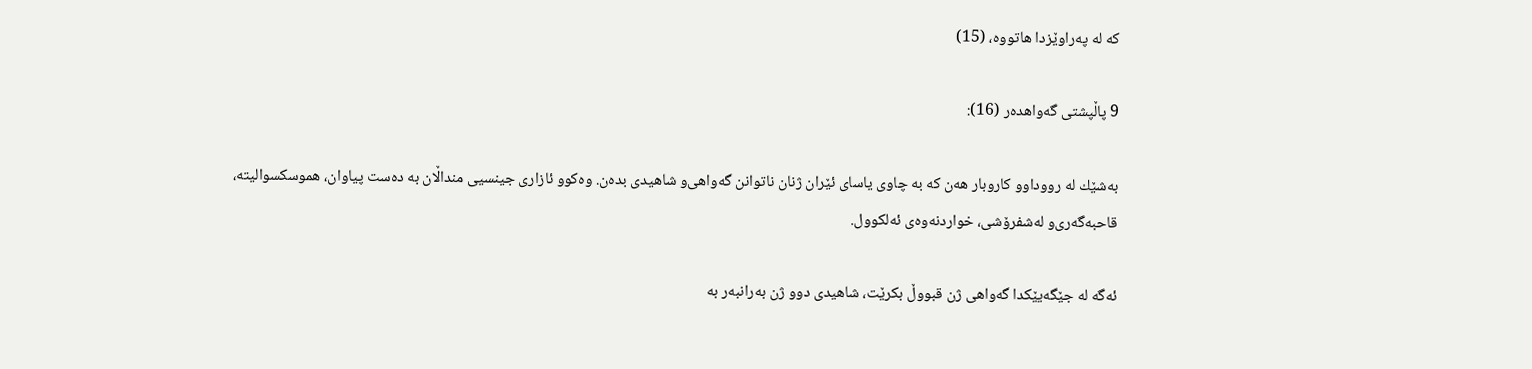كه‌ له‌ په‌راوێزدا هاتووه‌، (15)

9 پاڵپشتی‌ گه‌واهده‌ر (16):

به‌شێك له‌ رووداو‌و كاروبار هه‌ن كه‌ به‌ چاوی‌ یاسای‌ ئێران ژنان ناتوانن گه‌واهی‌‌و شاهیدی‌ بده‌ن. وه‌كوو ئازاری‌ جینسیی‌ منداڵان به‌ ده‌ست پیاوان، هموسكسوالیته‌، قاحبه‌گه‌ری‌‌و له‌شفرۆشی‌، خواردنه‌وه‌ی‌ ئه‌لكوول.

ئه‌گه‌ له‌ جێگه‌یێكدا گه‌واهی‌ ژن قبووڵ‌ بكرێت، شاهیدی‌ دوو ژن به‌رانبه‌ر به‌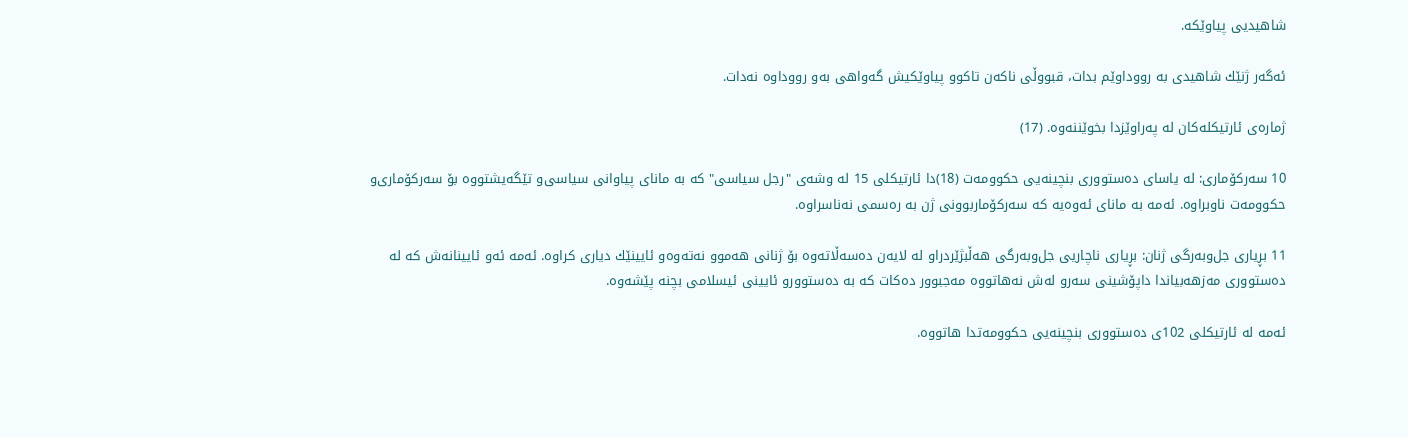شاهیدیی‌ پیاوێكه‌.

ئه‌گه‌ر ژنێك شاهیدی‌ به‌ رووداوێم بدات، قبووڵی‌ ناكه‌ن تاكوو پیاوێكیش گه‌واهی‌ به‌و رووداوه‌ نه‌دات.

ژماره‌ی‌ ئارتیكله‌كان له‌ په‌راوێزدا بخوێننه‌وه‌. (17)

10 سه‌ركۆماری‌: له‌ یاسای‌ ده‌ستووری‌ بنچینه‌یی‌ حكوومه‌ت (18)دا ئارتیكلی‌ 15 له‌ وشه‌ی‌ "رجل سیاسی‌" كه‌ به‌ مانای‌ پیاوانی‌ سیاسی‌‌و تێگه‌یشتووه‌ بۆ سه‌ركۆماری‌‌و حكوومه‌ت ناوبراوه‌. ئه‌مه‌ به‌ مانای‌ ئه‌وه‌یه‌ كه‌ سه‌ركۆماربوونی‌ ژن به‌ ره‌سمی‌ نه‌ناسراوه‌.

11 بڕیاری‌ جل‌وبه‌رگی‌ ژنان: بڕیاری‌ ناچاریی‌ جل‌وبه‌رگی‌ هه‌ڵبژێردراو له‌ لایه‌ن ده‌سه‌ڵاته‌وه‌ بۆ ژنانی‌ هه‌موو نه‌ته‌وه‌‌و ئایینێك دیاری‌ كراوه‌. ئه‌مه‌ ئه‌و ئایینانه‌ش كه‌ له‌ ده‌ستووری‌ مه‌زهه‌بیاندا داپۆشینی‌ سه‌ر‌و له‌ش نه‌هاتووه‌ مه‌جبوور ده‌كات كه‌ به‌ ده‌ستوور‌و ئایینی‌ ئیسلامی‌ بچنه‌ پێشه‌وه‌.

ئه‌مه‌ له‌ ئارتیكلی‌ 102ی‌ ده‌ستووری‌ بنچینه‌یی‌ حكوومه‌تدا هاتووه‌.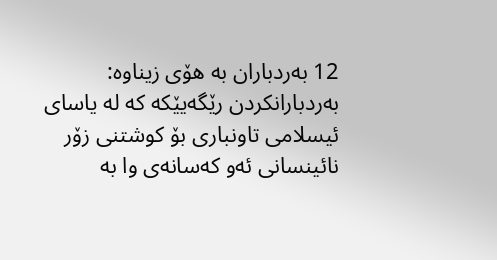12 به‌ردباران به‌ هۆی‌ زیناوه‌: به‌ردبارانكردن رێگه‌یێكه‌ كه‌ له‌ یاسای‌ ئیسلامی‌ تاونباری‌ بۆ كوشتنی‌ زۆر نائینسانی‌ ئه‌و كه‌سانه‌ی‌ وا به‌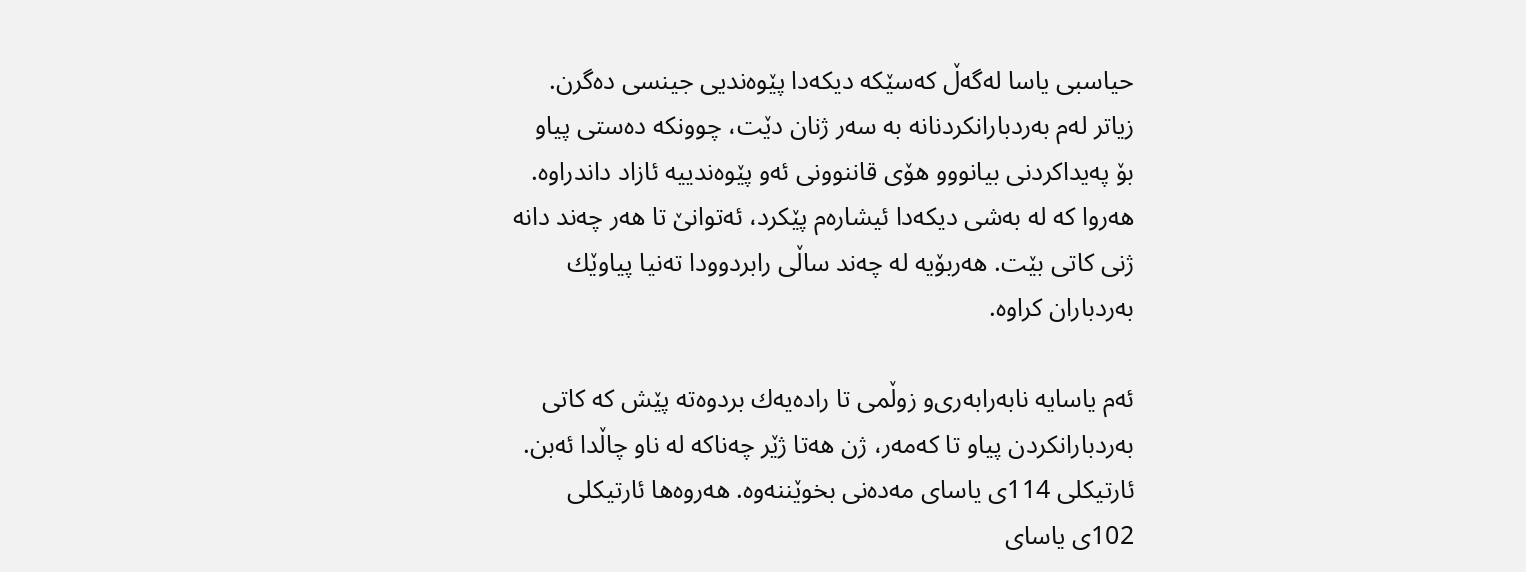حیاسبی‌ یاسا له‌گه‌ڵ‌ كه‌سێكه‌ دیكه‌دا پێوه‌ندیی‌ جینسی‌ ده‌گرن. زیاتر له‌م به‌ردبارانكردنانه‌ به‌ سه‌ر ژنان دێت، چوونكه‌ ده‌ستی‌ پیاو بۆ په‌یداكردنی‌ بیانوو‌و هۆی‌ قاننوونی‌ ئه‌و پێوه‌ندییه‌ ئازاد داندراوه‌. هه‌روا كه‌ له‌ به‌شی‌ دیكه‌دا ئیشاره‌م پێكرد، ئه‌توانێ‌ تا هه‌ر چه‌ند دانه‌ ژنی‌ كاتی‌ بێت. هه‌ربۆیه‌ له‌ چه‌ند ساڵی‌ رابردوودا ته‌نیا پیاوێك به‌ردباران كراوه‌.

ئه‌م یاسایه‌ نابه‌رابه‌ری‌‌و زوڵمی‌ تا راده‌یه‌ك بردوه‌ته‌ پێش كه‌ كاتی‌ به‌ردبارانكردن پیاو تا كه‌مه‌ر، ژن هه‌تا ژێر چه‌ناكه‌ له‌ ناو چاڵدا ئه‌بن. ئارتیكلی‌ 114ی‌ یاسای‌ مه‌ده‌نی‌ بخوێننه‌وه‌. هه‌روه‌ها ئارتیكلی‌ 102ی‌ یاسای‌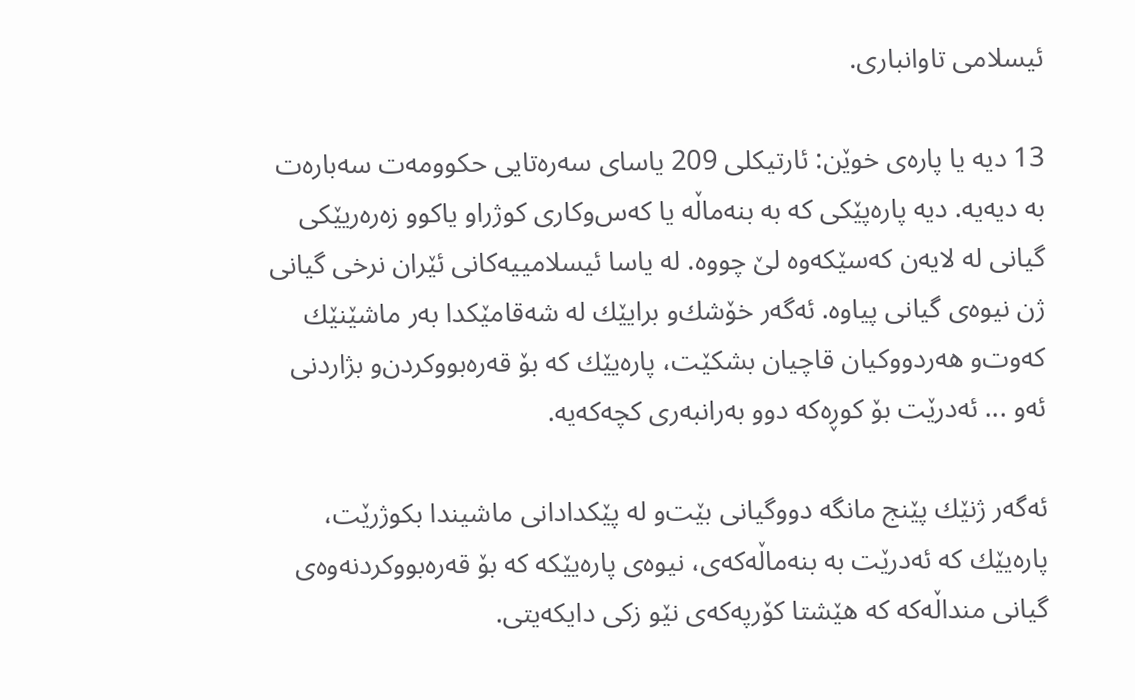ئیسلامی‌ تاوانباری‌.

13 دیه‌ یا پاره‌ی‌ خوێن: ئارتیكلی‌ 209 یاسای‌ سه‌ره‌تایی‌ حكوومه‌ت سه‌باره‌ت به‌ دیه‌یه‌. دیه‌ پاره‌پێكی‌ كه‌ به‌ بنه‌ماڵه‌ یا كه‌س‌وكاری‌ كوژراو یاكوو زه‌ره‌ریێكی‌ گیانی‌ له‌ لایه‌ن كه‌سێكه‌وه‌ لێ‌ چووه‌. له‌ یاسا ئیسلامییه‌كانی‌ ئێران نرخی‌ گیانی‌ ژن نیوه‌ی‌ گیانی‌ پیاوه‌. ئه‌گه‌ر خۆشك‌و برایێك له‌ شه‌قامێكدا به‌ر ماشێنێك كه‌وت‌و هه‌ردووكیان قاچیان بشكێت، پاره‌یێك كه‌ بۆ قه‌ره‌بووكردن‌و بژاردنی‌ ئه‌و ... ئه‌درێت بۆ كوڕه‌كه‌ دوو به‌رانبه‌ری‌ كچه‌كه‌یه‌.

ئه‌گه‌ر ژنێك پێنج مانگه‌ دووگیانی‌ بێت‌و له‌ پێكدادانی‌ ماشیندا بكوژرێت، پاره‌یێك كه‌ ئه‌درێت به‌ بنه‌ماڵه‌كه‌ی‌، نیوه‌ی‌ پاره‌یێكه‌ كه‌ بۆ قه‌ره‌بووكردنه‌وه‌ی‌ گیانی‌ منداڵه‌كه‌ كه‌ هێشتا كۆرپه‌كه‌ی‌ نێو زكی‌ دایكه‌یتی‌.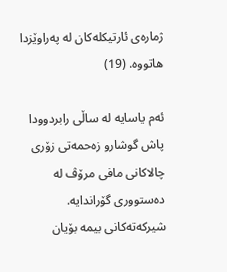ژماره‌ی‌ ئارتیكله‌كان له‌ په‌راوێزدا هاتووه‌. (19)

ئه‌م یاسایه‌ له‌ ساڵی‌ رابردوودا پاش گوشار‌و زه‌حمه‌تی‌ زۆری‌ چالاكانی‌ مافی‌ مرۆڤ له‌ ده‌ستووری‌ گۆراندایه‌. شیركه‌ته‌كانی‌ بیمه‌ بۆیان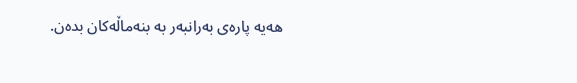هه‌یه‌ پاره‌ی‌ به‌رانبه‌ر به‌ بنه‌ماڵه‌كان بده‌ن.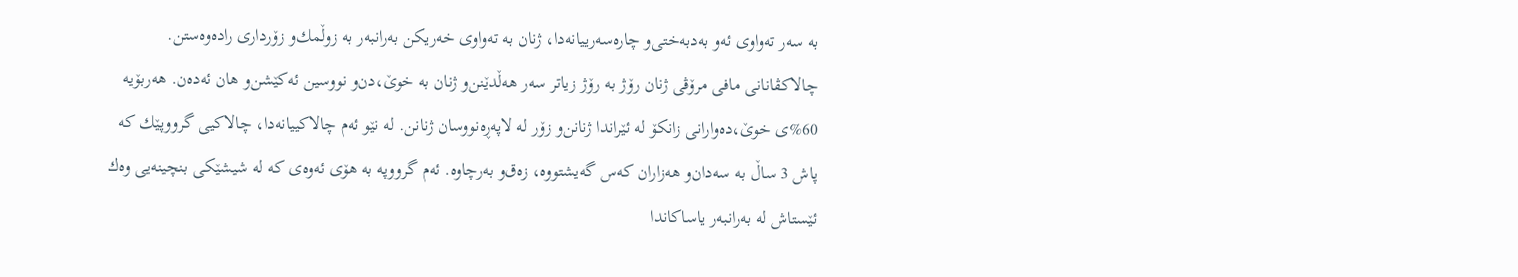به‌ سه‌ر ته‌واوی‌ ئه‌و به‌دبه‌ختی‌‌و چاره‌سه‌رییانه‌دا، ژنان به‌ ته‌واوی‌ خه‌ریكن به‌رانبه‌ر به‌ زوڵمك‌و زۆرداری‌ راده‌وه‌ستن. چالاكڤانانی‌ مافی‌ مرۆڤی‌ ژنان رۆژ به‌ رۆژ زیاتر سه‌ر هه‌ڵدێنن‌و ژنان به‌ خوێ،دن‌و نووسین ئه‌كێشن‌و هان ئه‌ده‌ن. هه‌ربۆیه‌ 60%ی‌ خوێ،ده‌وارانی‌ زانكۆ له‌ ئێراندا ژنانن‌و زۆر له‌ لاپه‌ڕه‌نووسان ژنانن. له‌ نێو ئه‌م چالاكییانه‌دا، چالاكیی‌ گرووپێك كه‌ پاش 3 ساڵ‌ به‌ سه‌دان‌و هه‌زاران كه‌س گه‌یشتووه‌، زه‌ق‌و به‌رچاوه‌. ئه‌م گرووپه‌ به‌ هۆی‌ ئه‌وه‌ی‌ كه‌ له‌ شیشێكی‌ بنچینه‌یی‌ وه‌ك ئێستاش له‌ به‌رانبه‌ر یاساكاندا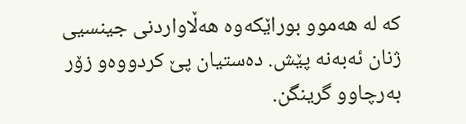كه‌ له‌ هه‌موو بوراێكه‌وه‌ هه‌ڵاواردنی‌ جینسیی‌ ژنان ئه‌به‌نه‌ پێش. ده‌ستیان پێ‌ كردووه‌‌و زۆر به‌رچاو‌و گرینگن.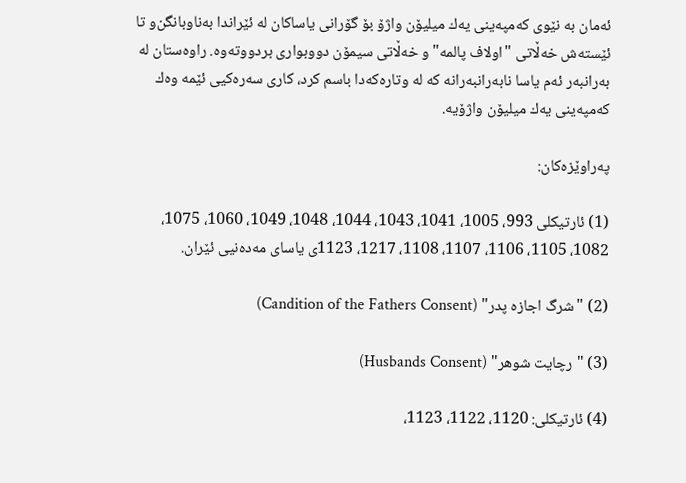ئه‌مان به‌ نێوی‌ كه‌مپه‌ینی‌ یه‌ك میلیۆن واژۆ بۆ گۆرانی‌ یاساكان له‌ ئێراندا به‌ناوبانگن‌و تا ئێسته‌ش خه‌ڵاتی‌ "اولاف پالمه‌"و خه‌ڵاتی‌ سیمۆن دووبواری‌ بردووته‌وه‌. راوه‌ستان له‌ به‌رانبه‌ر ئه‌م یاسا نابه‌رانبه‌رانه‌ كه‌ له‌ وتاره‌كه‌دا باسم كرد، كاری‌ سه‌ره‌كیی‌ ئێمه‌ وه‌ك كه‌مپه‌ینی‌ یه‌ك میلیۆن واژۆیه‌.

په‌راوێزه‌كان:

(1) ئارتیكلی‌ 993، 1005، 1041، 1043، 1044، 1048، 1049، 1060، 1075، 1082، 1105، 1106، 1107، 1108، 1217، 1123ی‌ یاسای‌ مه‌ده‌نیی‌ ئێران.

(2) "شرگ اجازه‌ پدر" (Candition of the Fathers Consent)

(3) "رچایت شوهر" (Husbands Consent)

(4) ئارتیكلی‌: 1120، 1122، 1123،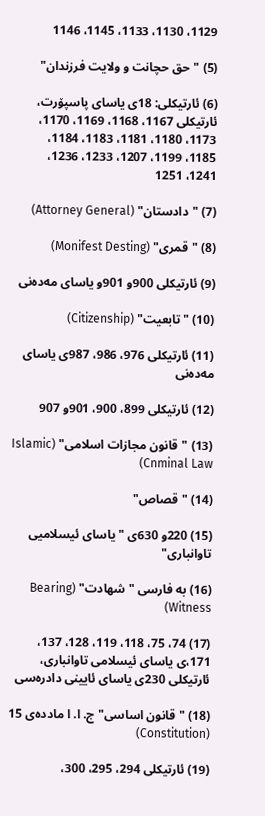1129، 1130، 1133، 1145، 1146

(5) "حق حچانت و ولایت فرزندان"

(6) ئارتیكلی‌: 18ی‌ یاسای‌ پاسپۆرت، ئارتیكلی‌ 1167، 1168، 1169، 1170، 1173، 1180، 1181، 1183، 1184، 1185، 1199، 1207، 1233، 1236، 1241، 1251

(7) "دادستان" (Attorney General)

(8) "قمری‌" (Monifest Desting)

(9) ئارتیكلی‌ 900و 901و یاسای‌ مه‌ده‌نی‌

(10) "تابعیت" (Citizenship)

(11) ئارتیكلی‌ 976، 986، 987ی‌ یاسای‌ مه‌ده‌نی‌

(12) ئارتیكلی‌ 899، 900، 901و 907

(13) "قانون مجازات اسلامی" (Islamic Cnminal Law)

(14) "قصاص"

(15) 220و 630ی‌ "یاسای‌ ئیسلامیی‌ تاوانباری‌"

(16) به‌ فارسی‌ "شهادت" (Bearing Witness)

(17) 74، 75، 118، 119، 128، 137، 171،ی‌ یاسای‌ ئیسلامی‌ تاوانباری‌، ئارتیكلی‌ 230ی‌ یاسای‌ ئایینی‌ دادره‌سی‌

(18) "قانون اساسی‌" ج. ا. ا مادده‌ی‌ 15 (Constitution)

(19) ئارتیكلی‌ 294، 295، 300،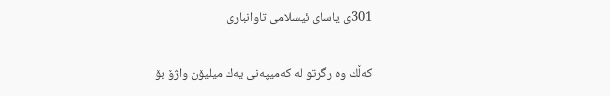301ی‌ یاسای‌ ئیسلامی‌ تاوانباری‌

كه‌ڵك وه رگرتو له كه‌میپه‌نی‌ یه‌ك میلیۆن واژۆ بۆ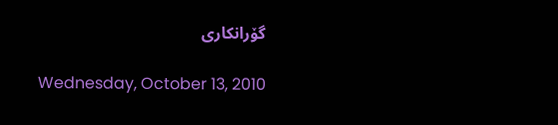گۆرانكاری‌

Wednesday, October 13, 2010